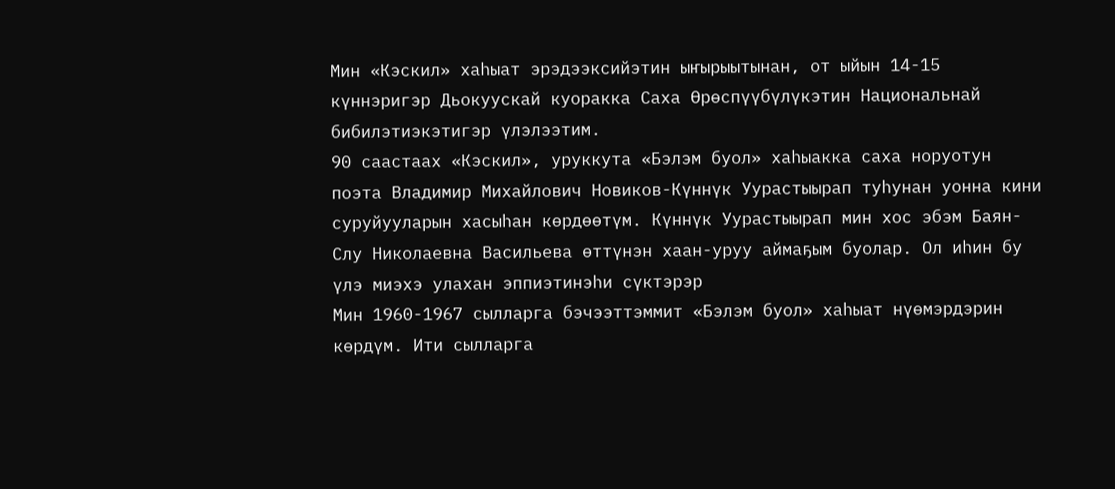Мин «Кэскил» хаһыат эрэдээксийэтин ыҥырыытынан, от ыйын 14-15 күннэригэр Дьокуускай куоракка Саха Өрөспүүбүлүкэтин Национальнай бибилэтиэкэтигэр үлэлээтим.
90 саастаах «Кэскил», уруккута «Бэлэм буол» хаһыакка саха норуотун поэта Владимир Михайлович Новиков-Күннүк Уурастыырап туһунан уонна кини суруйууларын хасыһан көрдөөтүм. Күннүк Уурастыырап мин хос эбэм Баян-Слу Николаевна Васильева өттүнэн хаан-уруу аймаҕым буолар. Ол иһин бу үлэ миэхэ улахан эппиэтинэһи сүктэрэр
Мин 1960-1967 сылларга бэчээттэммит «Бэлэм буол» хаһыат нүөмэрдэрин көрдүм. Ити сылларга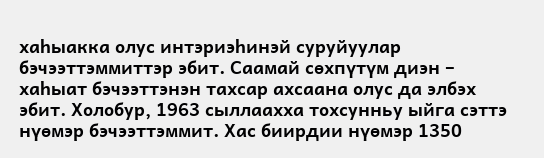хаһыакка олус интэриэһинэй суруйуулар бэчээттэммиттэр эбит. Саамай сөхпүтүм диэн – хаһыат бэчээттэнэн тахсар ахсаана олус да элбэх эбит. Холобур, 1963 сыллаахха тохсунньу ыйга сэттэ нүөмэр бэчээттэммит. Хас биирдии нүөмэр 1350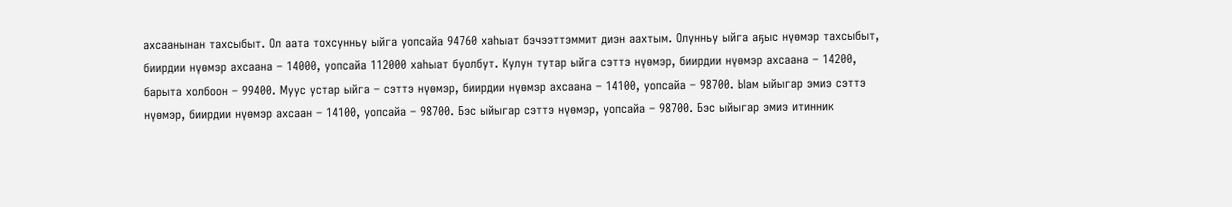ахсаанынан тахсыбыт. Ол аата тохсунньу ыйга уопсайа 94760 хаһыат бэчээттэммит диэн аахтым. Олунньу ыйга аҕыс нүөмэр тахсыбыт, биирдии нүөмэр ахсаана – 14000, уопсайа 112000 хаһыат буолбут. Кулун тутар ыйга сэттэ нүөмэр, биирдии нүөмэр ахсаана – 14200, барыта холбоон – 99400. Муус устар ыйга – сэттэ нүөмэр, биирдии нүөмэр ахсаана – 14100, уопсайа – 98700. Ыам ыйыгар эмиэ сэттэ нүөмэр, биирдии нүөмэр ахсаан – 14100, уопсайа – 98700. Бэс ыйыгар сэттэ нүөмэр, уопсайа – 98700. Бэс ыйыгар эмиэ итинник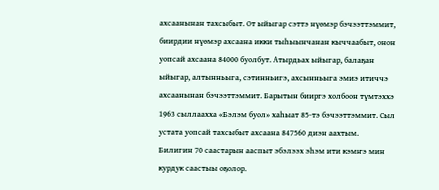ахсаанынан тахсыбыт. От ыйыгар сэттэ нүөмэр бэчээттэммит, биирдии нүөмэр ахсаана икки тыһыынчанан кыччаабыт, онон уопсай ахсаана 84000 буолбут. Атырдьах ыйыгар, балаҕан ыйыгар, алтынньыга, сэтинньигэ, ахсынньыга эмиэ итиччэ ахсаанынан бэчээттэммит. Барытын бииргэ холбоон түмтэххэ 1963 сыллаахха «Бэлэм буол» хаһыат 85-тэ бэчээттэммит. Сыл устата уопсай тахсыбыт ахсаана 847560 диэн аахтым.
Билигин 70 саастарын ааспыт эбэлээх эһэм ити кэмҥэ мин курдук саастыы оҕолор.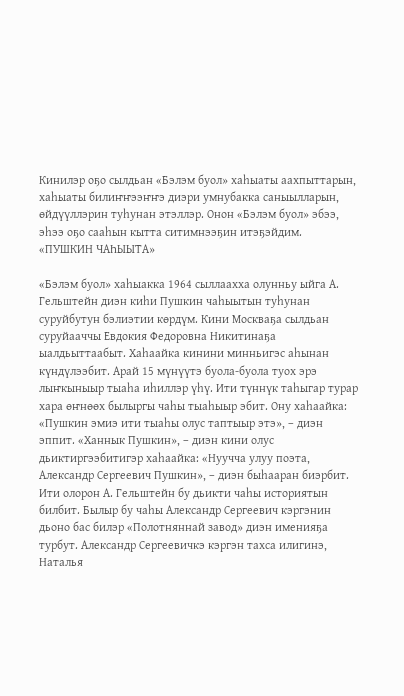Кинилэр оҕо сылдьан «Бэлэм буол» хаһыаты аахпыттарын, хаһыаты билиҥҥээҥҥэ диэри умнубакка саныылларын, өйдүүллэрин туһунан этэллэр. Онон «Бэлэм буол» эбээ, эһээ оҕо сааһын кытта ситимнээҕин итэҕэйдим.
«ПУШКИН ЧАҺЫЫТА»

«Бэлэм буол» хаһыакка 1964 сыллаахха олунньу ыйга А. Гельштейн диэн киһи Пушкин чаһыытын туһунан суруйбутун бэлиэтии көрдүм. Кини Москваҕа сылдьан суруйааччы Евдокия Федоровна Никитинаҕа ыалдьыттаабыт. Хаһаайка кинини минньигэс аһынан күндүлээбит. Арай 15 мүнүүтэ буола-буола туох эрэ лыҥкыныыр тыаһа иһиллэр үһү. Ити түннүк таһыгар турар хара өҥнөөх былыргы чаһы тыаһыыр эбит. Ону хаһаайка: «Пушкин эмиэ ити тыаһы олус таптыыр этэ», – диэн эппит. «Ханнык Пушкин», – диэн кини олус дьиктиргээбитигэр хаһаайка: «Нуучча улуу поэта, Александр Сергеевич Пушкин», – диэн быһааран биэрбит.
Ити олорон А. Гельштейн бу дьикти чаһы историятын билбит. Былыр бу чаһы Александр Сергеевич кэргэнин дьоно бас билэр «Полотняннай завод» диэн именияҕа турбут. Александр Сергеевичкэ кэргэн тахса илигинэ, Наталья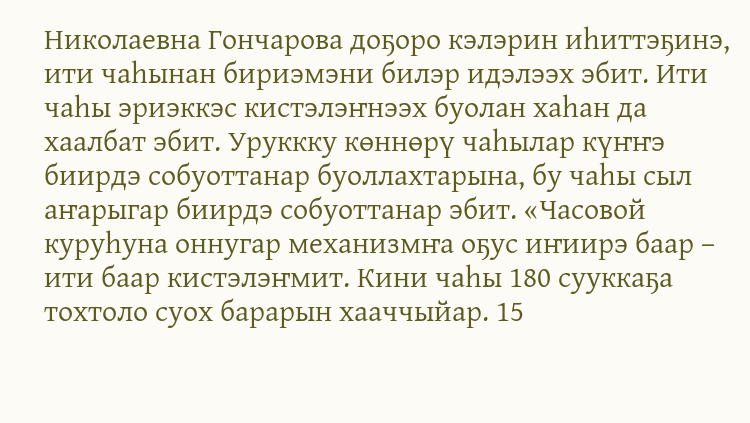Николаевна Гончарова доҕоро кэлэрин иһиттэҕинэ, ити чаһынан бириэмэни билэр идэлээх эбит. Ити чаһы эриэккэс кистэлэҥнээх буолан хаһан да хаалбат эбит. Уруккку көннөрү чаһылар күҥҥэ биирдэ собуоттанар буоллахтарына, бу чаһы сыл аҥарыгар биирдэ собуоттанар эбит. «Часовой куруһуна оннугар механизмҥа оҕус иҥиирэ баар – ити баар кистэлэҥмит. Кини чаһы 180 сууккаҕа тохтоло суох барарын хааччыйар. 15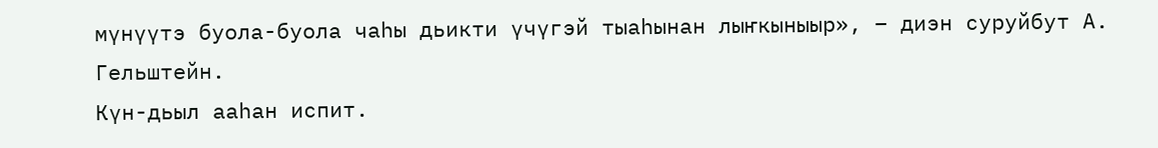мүнүүтэ буола-буола чаһы дьикти үчүгэй тыаһынан лыҥкыныыр», – диэн суруйбут А. Гельштейн.
Күн-дьыл ааһан испит.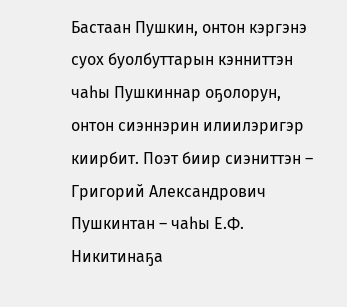Бастаан Пушкин, онтон кэргэнэ суох буолбуттарын кэнниттэн чаһы Пушкиннар оҕолорун, онтон сиэннэрин илиилэригэр киирбит. Поэт биир сиэниттэн – Григорий Александрович Пушкинтан – чаһы Е.Ф. Никитинаҕа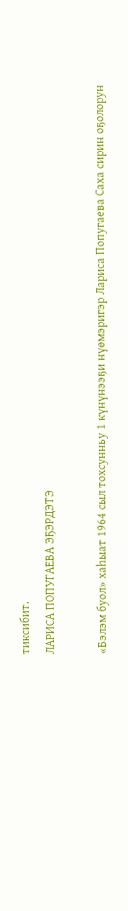тиксибит.
ЛАРИСА ПОПУГАЕВА ЭҔЭРДЭТЭ

«Бэлэм буол» хаһыат 1964 сыл тохсунньу 1 күнүнээҕи нүөмэригэр Лариса Попугаева Саха сирин оҕолорун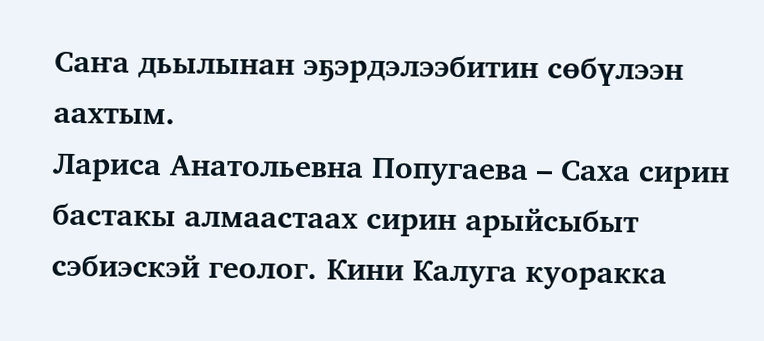Саҥа дьылынан эҕэрдэлээбитин сөбүлээн аахтым.
Лариса Анатольевна Попугаева – Саха сирин бастакы алмаастаах сирин арыйсыбыт сэбиэскэй геолог. Кини Калуга куоракка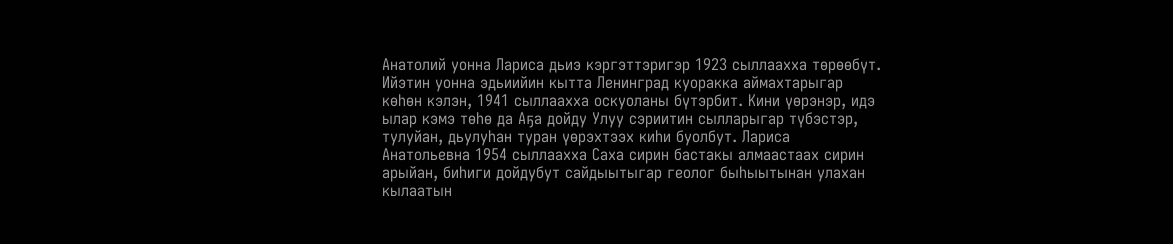Анатолий уонна Лариса дьиэ кэргэттэригэр 1923 сыллаахха төрөөбүт. Ийэтин уонна эдьиийин кытта Ленинград куоракка аймахтарыгар көһөн кэлэн, 1941 сыллаахха оскуоланы бүтэрбит. Кини үөрэнэр, идэ ылар кэмэ төһө да Аҕа дойду Улуу сэриитин сылларыгар түбэстэр, тулуйан, дьулуһан туран үөрэхтээх киһи буолбут. Лариса Анатольевна 1954 сыллаахха Саха сирин бастакы алмаастаах сирин арыйан, биһиги дойдубут сайдыытыгар геолог быһыытынан улахан кылаатын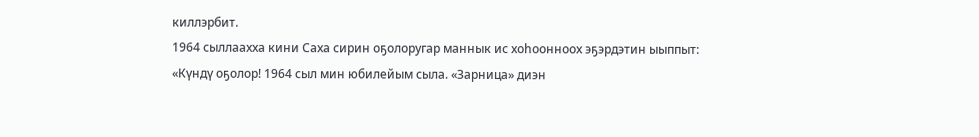киллэрбит.
1964 сыллаахха кини Саха сирин оҕолоругар маннык ис хоһоонноох эҕэрдэтин ыыппыт:
«Күндү оҕолор! 1964 сыл мин юбилейым сыла. «Зарница» диэн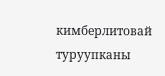кимберлитовай туруупканы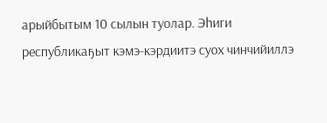арыйбытым 10 сылын туолар. Эһиги республикаҕыт кэмэ-кэрдиитэ суох чинчийиллэ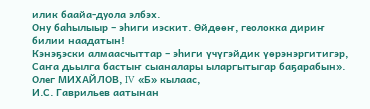илик баайа-дуола элбэх.
Ону баһылыыр – эһиги иэскит. Өйдөөҥ, геолокка дириҥ билии наадатын!
Кэнэҕэски алмаасчыттар – эһиги үчүгэйдик үөрэнэргитигэр, Саҥа дьылга бастыҥ сыаналары ыларгытыгар баҕарабын».
Олег МИХАЙЛОВ, IV «Б» кылаас,
И.С. Гаврильев аатынан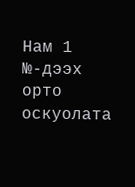Нам 1 №-дээх орто оскуолата